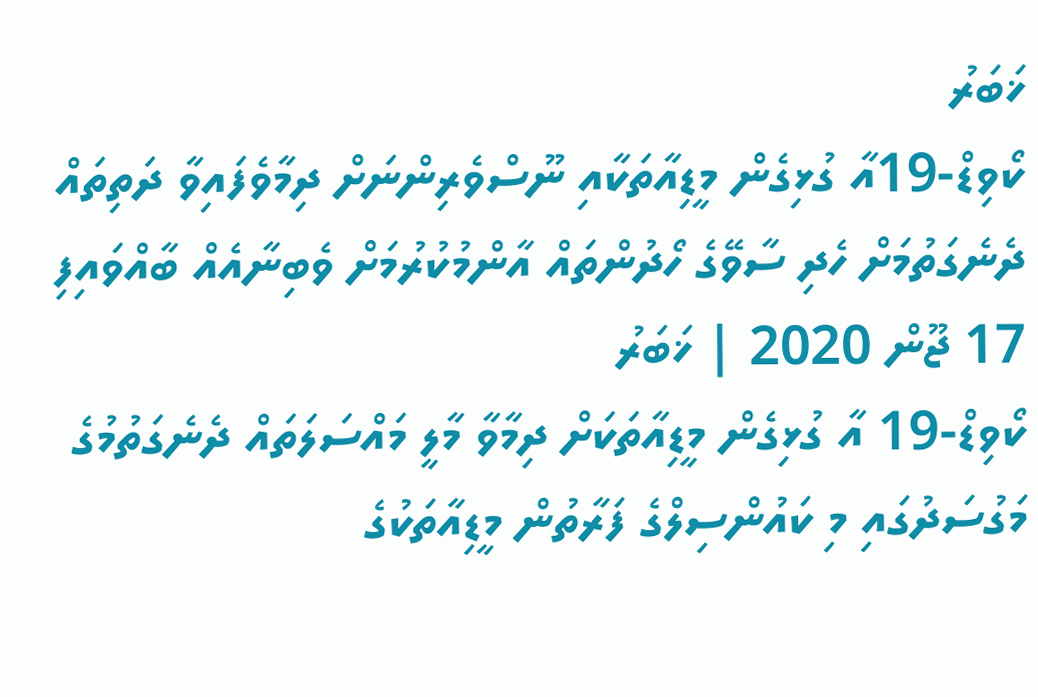ޚަބަރު
ކޯވިޑް-19އާ ގުޅިގެން މީޑިއާތަކާއި ނޫސްވެރިންނަށް ދިމާވެފައިވާ ދަތިތައް ދެނެގަތުމަށް ހެދި ސާވޭގެ ހޯދުންތައް އާންމުކުރުމަށް ވެބިނާއެއް ބާއްވައިފި
17 ޖޫން 2020 | ޚަބަރު
ކޯވިޑް-19 އާ ގުޅިގެން މީޑިއާތަކަށް ދިމާވާ މާލީ މައްސަލަތައް ދެނެގަތުމުގެ މަގުސަދުގައި މި ކައުންސިލްގެ ފަރާތުން މީޑިއާތަކުގެ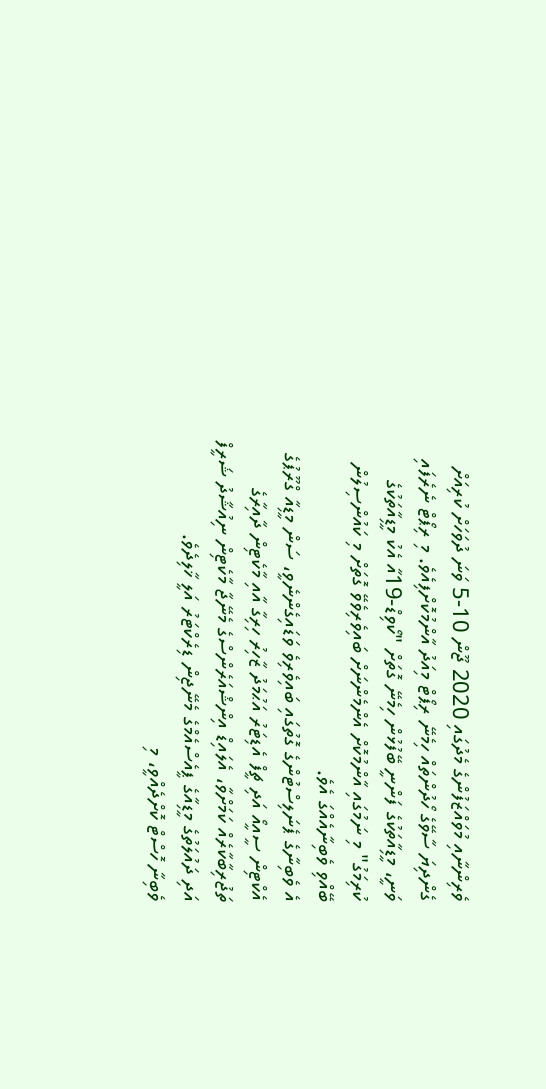ވެރިންނާއި މުވައްޒަފުންގެ މެދުގައި 2020 ޖޫން 10-5 ވަނަ ދުވަހަށް ކުރިއަށް ގެންދިޔަ ސާވޭގެ ހޯދުންތައް ހިމެނޭ ރިޕޯޓް މިއަދު އާންމުކޮށްފިއެވެ. މި ރިޕޯޓް ނެރެފައި ވަނީ، މީޑިއާތަކުގެ ފަންނީ ބޭފުޅުން ހިމެނޭ ގޮތަށް "ކޯވިޑް-19އާ އެކު މީޑިއާތަކުގެ ކުރިމަގު" މި ނަމުގައި އާންމުކޮށް އެންމެންނަށް ބައިވެރިވެވޭ ގޮތަށް މި ކައުންސިލުން ބޭއްވި ވެބިނާއެއްގަ އެވެ.
އެ ވެބިނާގެ ޕެނަލިސްޓުންގެ ގޮތުގައި ބައިވެރިވެ ވަޑައިގެންނެވީ، ސަން މީޑިއާ ގްރޫޕުގެ އެކްޓިން ސީއީއޯ އަދި ޗީފް އެޑިޓަރު އަޙުމަދު ޒާހިރު ހިރިގާ އާއި މާކެޓިން ދާއިރާގެ ތަޖުރިބާކާރެއް ކަމަށްވާ، އެލައިޑް އިންޝްއަރެންސްގެ މެނޭޖާ މާކެޓިން ނިއުޝާދު ޝަރީފް އަދި ދައުލަތުގެ މީޑިއާގެ ޕީއެސްއެމްގެ މެނޭޖިން ޑިރެކްޓަރު އަލީ ޚާލިދެވެ.
ވެބިނާ ހޮސްޓް ކޮށްދެއްވީ، މި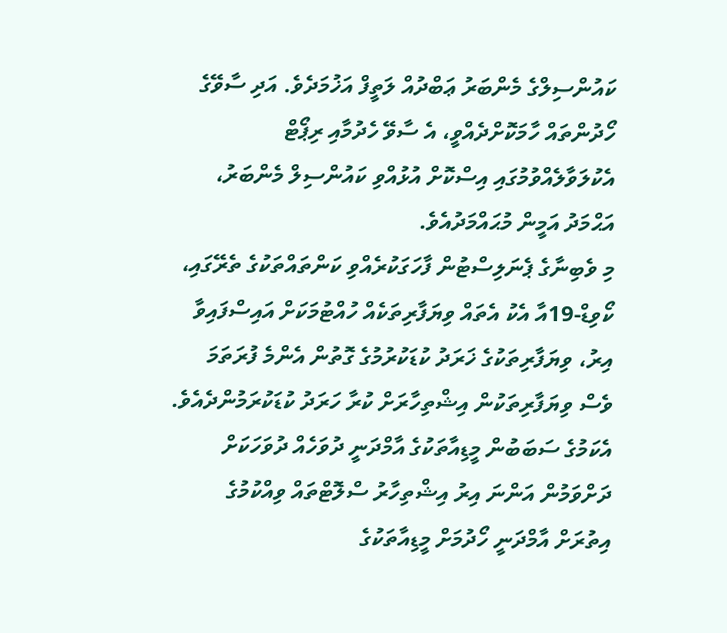ކައުންސިލްގެ މެންބަރު ޢަބްދުއް ލަތީފް އަޚުމަދެވެ. އަދި ސާވޭގެ ހޯދުންތައް ހާމަކޮށްދެއްވީ، އެ ސާވޭ ހެދުމާއި ރިޕޯޓް އެކުލަވާލެއްވުމުގައި އިސްކޮށް އުޅުއްވި ކައުންސިލް މެންބަރު، އަޙްމަދު އަމީން މުޙައްމަދުއެވެ.
މި ވެބިނާގެ ޕެނަލިސްޓުން ފާހަގަކުރެއްވި ކަންތައްތަކުގެ ތެރޭގައި، ކޯވިޑް-19އާ އެކު އެތައް ވިޔަފާރިތަކެއް ހުއްޓުމަކަށް އައިސްފައިވާ އިރު، ވިޔަފާރިތަކުގެ ޚަރަދު ކުޑަކުރުމުގެ ގޮތުން އެންމެ ފުރަތަމަ ވެސް ވިޔަފާރިތަކުން އިޝްތިހާރަށް ކުރާ ހަރަދު ކުޑަކުރަމުންދެއެވެ. އެކަމުގެ ސަބަބުން މީޑިއާތަކުގެ އާމްދަނީ ދުވަހެއް ދުވަހަކަށް ދަށްވަމުން އަންނަ އިރު އިޝްތިހާރު ސްލޮޓްތައް ވިއްކުމުގެ އިތުރަށް އާމްދަނީ ހޯދުމަށް މީޑިއާތަކުގެ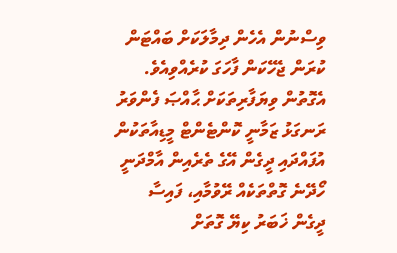ވިސްނުން އެހެން ދިމާލަކަށް ބައްޓަން ކުރަން ޖެހޭކަން ފާހަގަ ކުރެއްވިއެވެ. އެގޮތުން ވިޔަފާރިތަކަށް ޙާއްޞަ ފެންވަރު ރަނގަޅު ޒަމާނީ ކޮންޓެންޓް މީޑިއާތަކުން އުފައްދައި ދީގެން އޭގެ ތެރެއިން އާމްދަނީ ހޯދޭނެ ގޮތްތަކެއް ރޭވުމާއި، ފައިސާ ދީގެން ޚަބަރު ކިޔޭ ގޮތަށް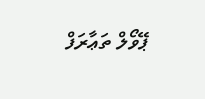ޕޭވޯލް ތަޢާރަފް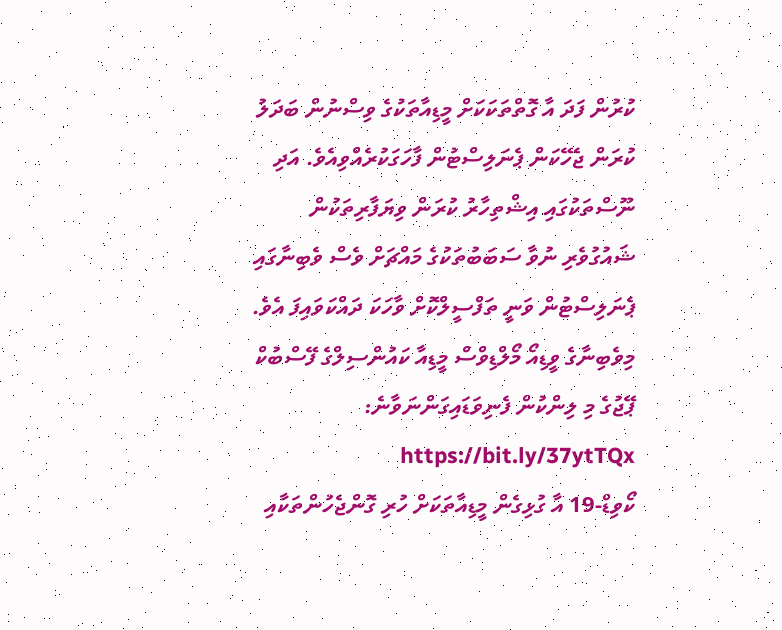ކުރުން ފަދަ އާ ގޮތްތަކަކަށް މީޑިއާތަކުގެ ވިސްނުން ބަދަލު ކުރަން ޖެހޭކަން ޕެނަލިސްޓުން ފާހަގަކުރެއްވިއެވެ. އަދި ނޫސްތަކުގައި އިޝްތިހާރު ކުރަން ވިޔަފާރިތަކުން ޝައުގުވެރި ނުވާ ސަބަބުތަކުގެ މައްޗަށް ވެސް ވެބިނާގައި ޕެނަލިސްޓުން ވަނީ ތަފްސީލްކޮށް ވާހަކަ ދައްކަވައިފަ އެވެ.
މިވެބިނާގެ ވީޑިއޯ މޯލްޑިވްސް މީޑިއާ ކައުންސިލްގެ ފޭސްބުކް ޕޭޖުގެ މި ލިންކުން ފެނިވަޑައިގަންނަވާނެ: https://bit.ly/37ytTQx
ކޯވިޑް-19 އާ ގުޅިގެން މީޑިއާތަކަށް ހުރި ގޮންޖެހުންތަކާއި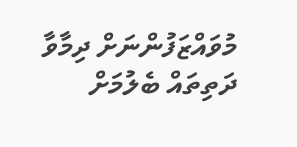މުވައްޒަފުންނަށް ދިމާވާ ދަތިތައް ބެލުމަށް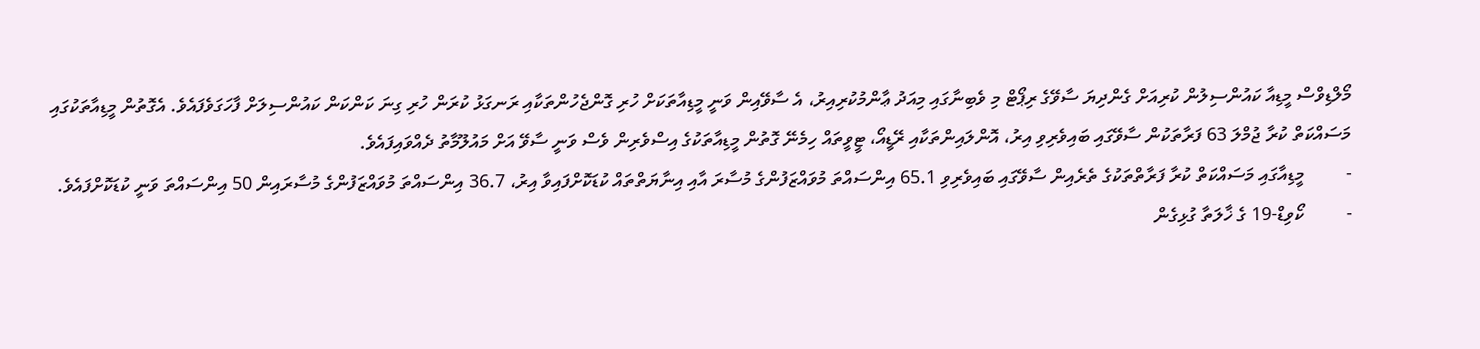މޯލްޑިވްސް މީޑިއާ ކައުންސިލުން ކުރިއަށް ގެންދިޔަ ސާވޭގެ ރިޕޯޓް މި ވެބިނާގައި މިއަދު ޢާންމުކުރިއިރު، އެ ސާވޭއިން ވަނީ މީޑިއާތަކަށް ހުރި ގޮންޖެހުންތަކާއި ރަނގަޅު ކުރަން ހުރި ގިނަ ކަންކަން ކައުންސިލަށް ފާހަގަވެފައެވެ. އެގޮތުން މީޑިއާތަކުގައި މަސައްކަތް ކުރާ ޖުމްލަ 63 ފަރާތަކުން ސާވޭގައި ބައިވެރިވި އިރު، އޮންލައިންތަކާއި ރޭޑީއޯ، ޓީވީތައް ހިމެނޭ ގޮތުން މީޑިއާތަކުގެ އިސްވެރިން ވެސް ވަނީ ސާވޭ އަށް މައުލޫމާތު ދެއްވައިފައެވެ.
-         މީޑިއާގައި މަސައްކަތް ކުރާ ފަރާތްތަކުގެ ތެރެއިން ސާވޭގައި ބައިވެރިވި 65.1 އިންސައްތަ މުވައްޒަފުންގެ މުސާރަ އާއި އިނާޔަތްތައް ކުޑަކޮށްފައިވާ އިރު، 36.7 އިންސައްތަ މުވައްޒަފުންގެ މުސާރައިން 50 އިންސައްތަ ވަނީ ކުޑަކޮށްފައެވެ.
-         ކޯވިޑް-19 ގެ ޚާލަތާ ގުޅިގެން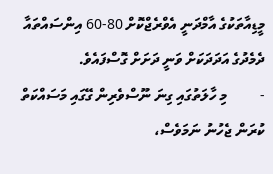މީޑިއާތަކުގެ އާމްދަނީ އެވްރެޖްކޮށް 80-60 އިންސައްތައާ ދެމެދުގެ އަދަދަކަށް ވަނީ ދަށަށް ގޮސްފައެވެ.
-         މި ހާލަތުގައި ގިނަ ނޫސްވެރިން ގޭގައި މަސައްކަތް ކުރަން ޖެހުނު ނަމަވެސް،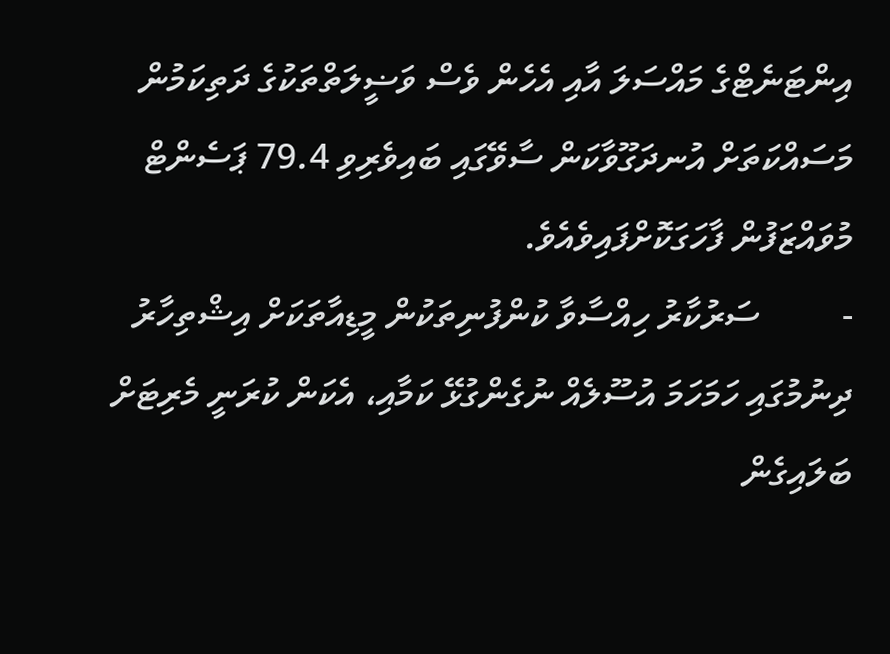އިންޓަނެޓްގެ މައްސަލަ އާއި އެހެން ވެސް ވަޟީލަތްތަކުގެ ދަތިކަމުން މަސައްކަތަށް އުނދަގޫވާކަން ސާވޭގައި ބައިވެރިވި 79.4 ޕަސެންޓް މުވައްޒަފުން ފާހަގަކޮށްފައިވެއެވެ.
-         ސަރުކާރު ހިއްސާވާ ކުންފުނިތަކުން މީޑިއާތަކަށް އިޝްތިހާރު ދިނުމުގައި ހަމަހަމަ އުސޫލެއް ނުގެންގުޅޭ ކަމާއި، އެކަން ކުރަނީ މެރިޓަށް ބަލައިގެން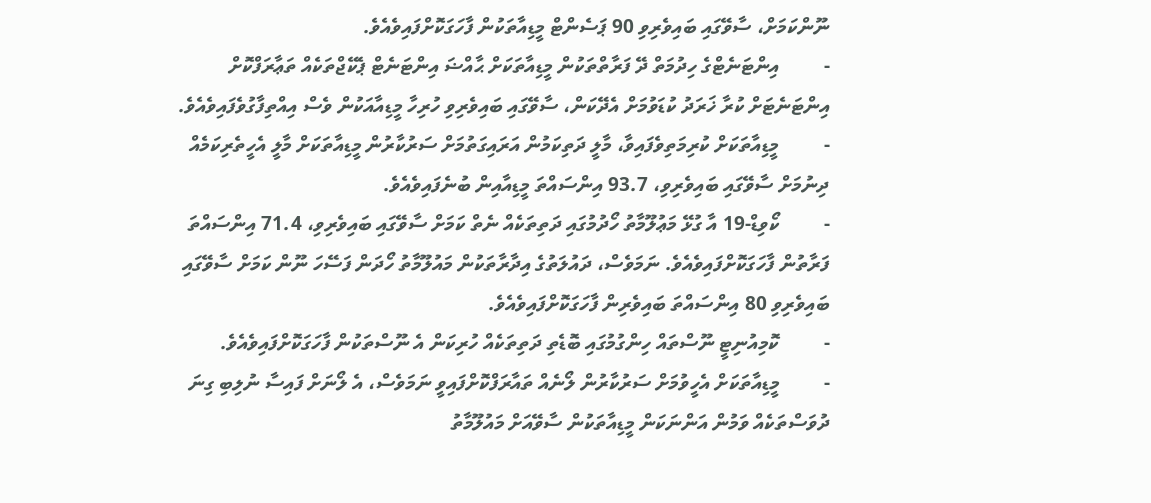ނޫންކަމަށް، ސާވޭގައި ބައިވެރިވި 90 ޕަސެންޓް މީޑިއާތަކުން ފާހަގަކޮށްފައިވެއެވެ.
-         އިންޓަނެޓްގެ ހިދުމަތް ދޭ ފަރާތްތަކުން މީޑިއާތަކަށް ޙާއްޟަ އިންޓަނެޓް ޕެކޭޖްތަކެއް ތަޢާރަފްކޮށް އިންޓަނެޓަށް ކުރާ ޚަރަދު ކުޑަވުމަށް އެދޭކަން، ސާވޭގައި ބައިވެރިވި ހުރިހާ މީޑިއާއަކުން ވެސް އިއްތިފާގުވެފައިވެއެވެ.
-         މީޑިއާތަކަށް ކުރިމަތިވެފައިވާ، މާލީ ދަތިކަމުން އަރައިގަތުމަށް ސަރުކާރުން މީޑިއާތަކަށް މާލީ އެހީތެރިކަމެއް ދިނުމަށް ސާވޭގައި ބައިވެރިވި، 93.7 އިންސައްތަ މީޑިއާއިން ބުނެފައިވެއެވެ.
-         ކޯވިޑް-19 އާ ގުޅޭ މަޢުލޫމާތު ހޯދުމުގައި ދަތިތަކެއް ނެތް ކަމަށް ސާވޭގައި ބައިވެރިވި، 71.4 އިންސައްތަ ފަރާތުން ފާހަގަކޮށްފައިވެއެވެ. ނަމަވެސް، ދައުލަތުގެ އިދާރާތަކުން މައުލޫމާތު ހޯދަން ފަސޭހަ ނޫން ކަމަށް ސާވޭގައި ބައިވެރިވި 80 އިންސައްތަ ބައިވެރިން ފާހަގަކޮށްފައިވެއެވެ.
-         ކޮމިއުނިޓީ ނޫސްތައް ހިންގުމުގައި ބޮޑެތި ދަތިތަކެއް ހުރިކަން އެ ނޫސްތަކުން ފާހަގަކޮށްފައިވެއެވެ.
-         މީޑިއާތަކަށް އެހީވުމަށް ސަރުކާރުން ލޯނެއް ތައާރަފްކޮށްފައިވީ ނަމަވެސް، އެ ލޯނަށް ފައިސާ ނުލިބި ގިނަ ދުވަސްތަކެއް ވަމުން އަންނަކަން މީޑިއާތަކުން ސާވޭއަށް މައުލޫމާތު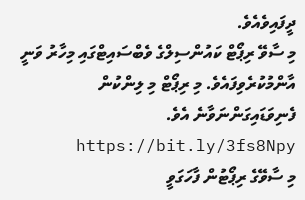ދީފައިވެއެވެ.
މި ސާވޭ ރިޕޯޓް ކައުންސިލްގެ ވެބްސައިޓްގައި މިހާރު ވަނީ އާންމުކުރެވިފައެވެ. މި ރިޕޯޓް މި ލިންކުން ފެނިވަޑައިގަންނަވާނެ އެވެ. https://bit.ly/3fs8Npy
މި ސާވޭގެ ރިޕޯޓުން ފާހަގަވީ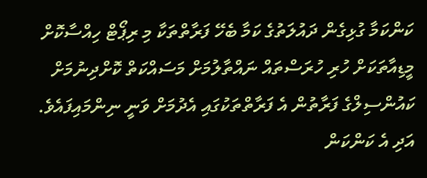ކަންކަމާ ގުޅިގެން ދައުލަތުގެ ކަމާ ބެހޭ ފަރާތްތަކާ މި ރިޕޯޓް ހިއްސާކޮށް މީޑިއާތަކަށް ހުރި ހުރަސްތައް ނައްތާލުމަށް މަސައްކަތް ކޮށްދިނުމަށް ކައުންސިލްގެ ފަރާތުން އެ ފަރާތްތަކުގައި އެދުމަށް ވަނީ ނިންމައިފައެވެ. އަދި އެ ކަންކަން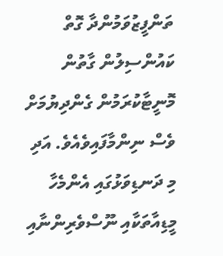ތަންފީޒުވަމުންދާ ގޮތް ކައުންސިލުން ގާތުން މޮނީޓާކުރަމުން ގެންދިޔުމަށް ވެސް ނިންމާފައިވެއެވެ. އަދި މި ދަނޑިވަޅުގައި އެންމެހާ މީޑިއާތަކާއި ނޫސްވެރިންނާއި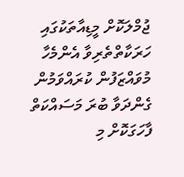ޖުމްލަކޮށް މީޑިއާތަކުގައި ހަރަކާތްތެރިވާ އެންމެހާ މުވައްޒަފުން ކުރައްވަމުން ގެންދަވާ ބުރަ މަސައްކަތް ފާހަގަކޮށް މި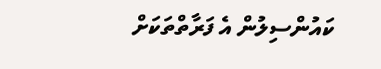ކައުންސިލުން އެ ފަރާތްތަކަށް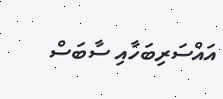އައްސަރިބަހާއި ސާބަސް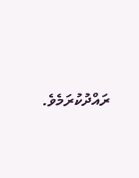ރައްދުކުރަމެވެ.